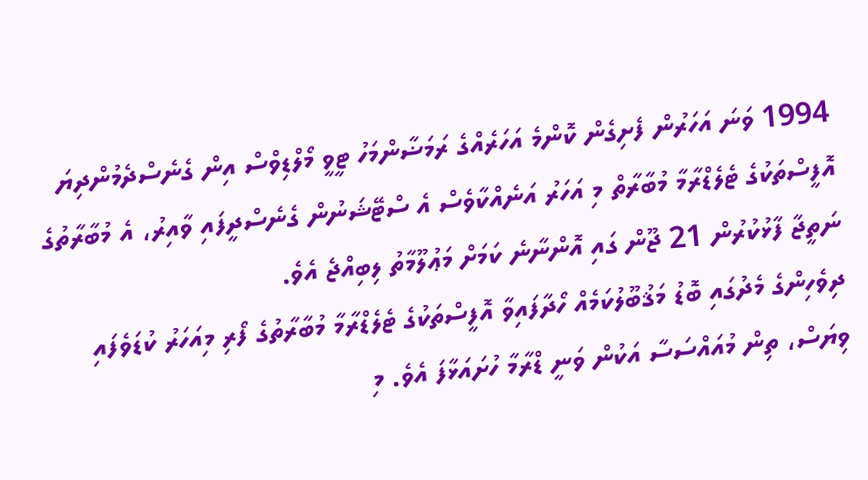1994 ވަނަ އަހަރުން ފެށިގެން ކޮންމެ އަހަރެއްގެ ރަމަޟާންމަހު ޓީވީ މޯލްޑިވްސް އިން ގެނެސްދެމުންދިޔަ އޮފީސްތަކުގެ ޓެލެޑްރާމާ މުބާރާތް މި އަހަރު އަނެއްކާވެސް އެ ސްޓޭޝަނުން ގެނެސްދީފައި ވާއިރު، އެ މުބާރާތުގެ ނަތީޖާ ފާޅުކުރުން 21 ޖޫން ގައި އޮންނާނެ ކަމަށް މަޢުލޫމާތު ލިބިއްޖެ އެވެ.
ދިވެހިންގެ މެދުގައި ބޮޑު މަޤުބޫލުކަމެއް ހޯދާފައިވާ އޮފީސްތަކުގެ ޓެލެޑްރާމާ މުބާރާތުގެ ފޯރި މިއަހަރު ކުޑަވެފައި ވިޔަސް، ތިން މުއައްސަސާ އަކުން ވަނީ ޑްރާމާ ހުށައަޅާފަ އެވެ. މި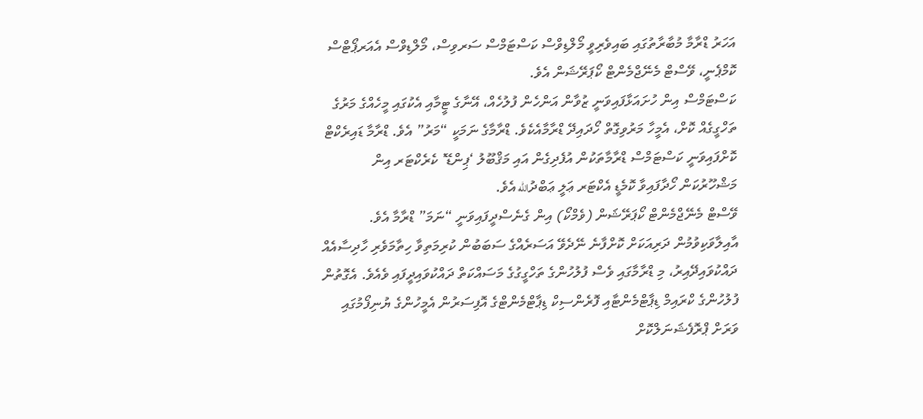އަހަރު ޑްރާމާ މުބާރާތުގައި ބައިވެރިވީ މޯލްޑިވްސް ކަސްޓަމްސް ސަރވިސް، މޯލްޑިވްސް އެއަރޕޯޓްސް ކޮމްޕެނީ، ވޭސްޓް މެނޭޖްމެންޓް ކޯޕަރޭޝަން އެވެ.
ކަސްޓަމްސް އިން ހުށައަޅާފައިވަނީ ޒުވާން އަންހެން ފުލުހެއް، އޭނާގެ ޓީމާއި އެކުގައި މީހެއްގެ މަރުގެ ތަހްގީގެއް ކޮށް، އެމީހާ މަރުވިގޮތް ހޯދައިދޭ ޑްރާމާއެކެވެ. ޑްރާމާގެ ނަމަކީ “މަރު” އެވެ. ޑްރާމާ ޑައިރެކްޓް ކޮށްފައިވަނީ ކަސްޓަމްސް ޑްރާމާތަކުން އުފެދިގެން އައި މަޤްބޫލު ‘ޕިންޑޭ’ ކެރެކްޓަރ އިން މަޝްހޫރުކަން ހޯދާފައިވާ ކޮމެޑީ އެކްޓަރ ޢަލީ ޢަބްދުالله އެވެ.
ވޭސްޓް މެނޭޖްމެންޓް ކޯޕަރޭޝަން (ވެމްކޯ) އިން ގެނެސްދީފައިވަނީ “ނަމަ” ޑްރާމާ އެވެ. އާއިލާވަކިވުމުން ދަރިއަކަށް ކޮށްފާނެ ނޭދެވޭ އަސަރެއްގެ ސަބަބުން ކުރިމަތިވާ ހިތާމަވެރި ހާދިސާއެއް ދައްކުވައިދޭއިރު، މި ޑްރާމާގައި ވެސް ފުލުހުންގެ ތަހްގީގުގެ މަސައްކަތް ދައްކުވައިދީފައި ވެއެވެ. އެގޮތުން ފުލުހުންގެ ކްރައިމް ޑިޕާޓްމެންޓާއި ފޮރެންސިކް ޑިޕާޓްމެންޓްގެ އޮފިސަރުން އެމީހުންގެ ޔުނިފޯމުގައި ވަރަށް ޕްރޮފެޝަނަލްކޮށް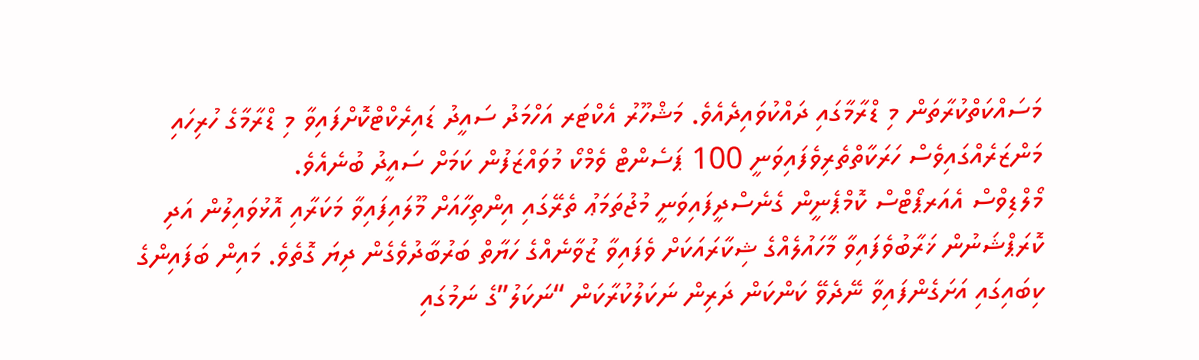މަސައްކަތްކުރާތަން މި ޑްރާމާގައި ދައްކުވައިދެއެވެ. މަޝްހޫރު އެކްޓަރ އަހްމަދު ސައީދު ޑައިރެކްޓްކޮށްފައިވާ މި ޑްރާމާގެ ހުރިހައި މަންޒަރެއްގައިވެސް ހަރަކާތްތެރިވެފައިވަނީ 100 ޕަސެންޓް ވެމްކޯ މުވައްޒަފުން ކަމަށް ސައީދު ބުނެއެވެ.
މޯލްޑިވްސް އެއަރޕޯޓްސް ކޮމްޕެނީން ގެނެސްދީފައިވަނީ މުޖުތަމަޢު ތެރޭގައި އިންތިހާއަށް މޫލައިފައިވާ މަކަރާއި އޮޅުވައިލުން އަދި ކޮރަޕްޝަނުން ޚަރާބުވެފައިވާ މާހައުލެއްގެ ޝިކާރައަކަށް ވެފައިވާ ޒުވާނެއްގެ ހަޔާތް ބަރުބާދުވެގެން ދިޔަ ގޮތެވެ. މައިން ބަފައިންގެ ކިބައިގައި އަށަގެންފައިވާ ނޭދެވޭ ކަންކަން ދަރިން ނަކަލުކުރާކަން “ނަކަލު”ގެ ނަމުގައި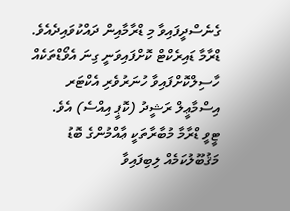ގެނެސްދީފައިވާ މި ޑްރާމާއިން ދައްކުވައިދެއެވެ. ޑްރާމާ ޑައިރެކްޓް ކޮށްފައިވަނީ ގިނަ އެވޯޑްތަކެއް ހާސިލްކޮށްފައިވާ ހުނަރުވެރި އެކްޓަރ އިސްމާޢީލް ރަޝީދު (ކޮޕީ އިއްސެ) އެވެ.
ޓީވީ ޑްރާމާ މުބާރާތަކީ ޢާއްމުންގެ ބޮޑު މަޤުބޫލުކަމެއް ލިބިފައިވާ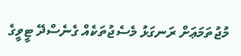މުޖުތަމަޢަށް ރަނގަޅު މެސެޖުތަކެއް ގެނެސްދޭ ޓީވީގެ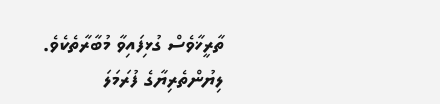ތާރީޚާވެސް ގުޅިފައިވާ މުބާރާތެކެވެ.
ލިޔުންތެރިޔާގެ ފުރަމަލަ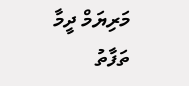މަރިޔަމް ދީމާ
ތަފާތު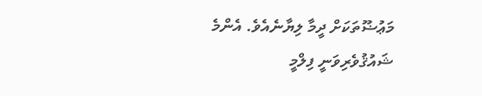މަޢުޟޫތަކަށް ދީމާ ލިޔާނެއެވެ. އެންމެ ޝައުޤުވެރިވަނީ ފިލްމީ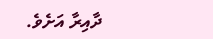ދާއިރާ އަށެވެ.